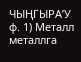ЧЫҢГЫРА’У ф. 1) Металл металлга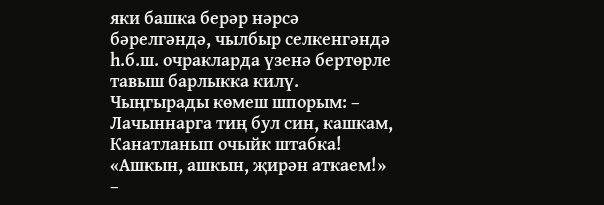яки башка берәр нәрсә бәрелгәндә, чылбыр селкенгәндә һ.б.ш. очракларда үзенә бертөрле тавыш барлыкка килү. Чыңгырады көмеш шпорым: – Лачыннарга тиң бул син, кашкам, Канатланып очыйк штабка! «Ашкын, ашкын, җирән аткаем!» –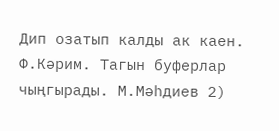Дип озатып калды ак каен. Ф.Кәрим. Тагын буферлар чыңгырады. М.Мәһдиев 2)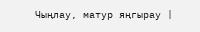Чыңлау, матур яңгырау |